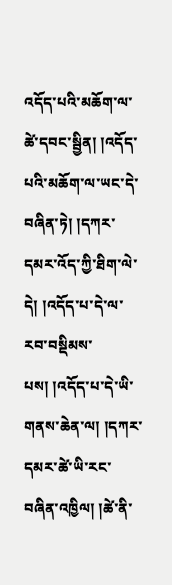འདོད་པའི་མཆོག་ལ་ཚེ་དབང་སྦྱིན། །འདོད་པའི་མཆོག་ལ་ཡང་དེ་བཞིན་ཏེ། །དཀར་དམར་འོད་ཀྱི་ཐིག་ལེ་དེ། །འདོད་པ་དེ་ལ་རབ་བསྡིམས་པས། །འདོད་པ་དེ་ཡི་གནས་ཆེན་ལ། །དཀར་དམར་ཚེ་ཡི་རང་བཞིན་འཁྱིལ། །ཚེ་ནི་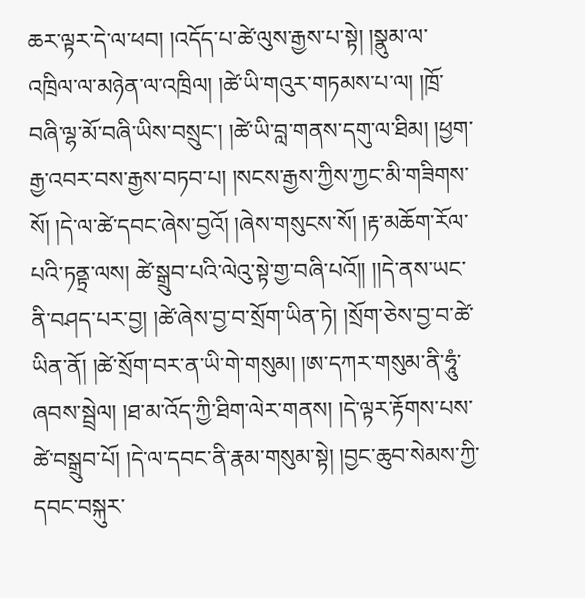ཆར་ལྟར་དེ་ལ་ཕབ། །འདོད་པ་ཚེ་ལུས་རྒྱས་པ་སྟེ། །སྣུམ་ལ་འཁྲིལ་ལ་མཉེན་ལ་འཁྲིལ། །ཚེ་ཡི་གའུར་གཏམས་པ་ལ། །ཁྲོ་བཞི་ལྷ་མོ་བཞི་ཡིས་བསྲུང་། །ཚེ་ཡི་བླ་གནས་དགུ་ལ་ཐིམ། །ཕྱག་རྒྱ་འབར་བས་རྒྱས་བཏབ་པ། །སངས་རྒྱས་ཀྱིས་ཀྱང་མི་གཟིགས་སོ། །དེ་ལ་ཚེ་དབང་ཞེས་བྱའོ། །ཞེས་གསུངས་སོ། །རྟ་མཆོག་རོལ་པའི་ཏནྟྲ་ལས། ཚེ་སྒྲུབ་པའི་ལེའུ་སྟེ་གྱ་བཞི་པའོ།། །།དེ་ནས་ཡང་ནི་བཤད་པར་བྱ། །ཚེ་ཞེས་བྱ་བ་སྲོག་ཡིན་ཏེ། །སྲོག་ཅེས་བྱ་བ་ཚེ་ཡིན་ནོ། །ཚེ་སྲོག་བར་ན་ཡི་གེ་གསུམ། །ཨ་དཀར་གསུམ་ནི་ཧཱུཾ་ཞབས་སྦྲེལ། །ཐ་མ་འོད་ཀྱི་ཐིག་ལེར་གནས། །དེ་ལྟར་རྟོགས་པས་ཚེ་བསྒྲུབ་པོ། །དེ་ལ་དབང་ནི་རྣམ་གསུམ་སྟེ། །བྱང་ཆུབ་སེམས་ཀྱི་དབང་བསྐུར་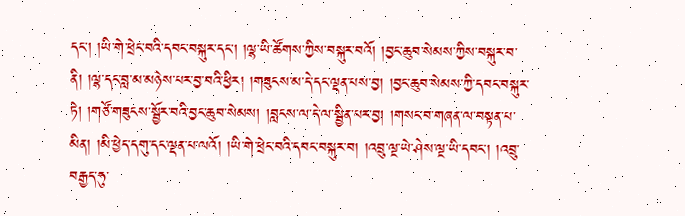དང་། །ཡི་གེ་ཕྲེང་བའི་དབང་བསྐུར་དང་། །ལྷ་ཡི་ཚོགས་ཀྱིས་བསྐུར་བའོ། །བྱང་ཆུབ་སེམས་ཀྱིས་བསྐུར་བ་ནི། །ལྷ་དང་བླ་མ་མཉེས་པར་བྱ་བའི་ཕྱིར། །གཟུངས་མ་དེ་དང་ལྡན་པས་བྱ། །བྱང་ཆུབ་སེམས་ཀྱི་དབང་བསྐུར་ཏེ། །གཙོ་གཟུངས་སྦྱོར་བའི་བྱང་ཆུབ་སེམས། །བླངས་ལ་དེ་ལ་སྦྱིན་པར་བྱ། །གསང་བ་གཞན་ལ་བསྟན་པ་མིན། །མི་ཕྱེད་དགུ་དང་ལྡན་པ་ལའོ། །ཡི་གེ་ཕྲེང་བའི་དབང་བསྐུར་བ། །འབྲུ་ལྔ་ཡེ་ཤེས་ལྔ་ཡི་དབང་། །འབྲུ་བརྒྱད་ཧུ་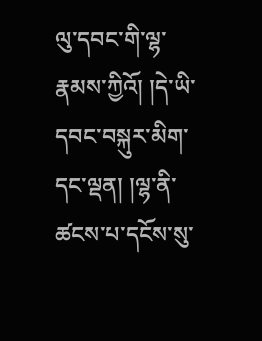ལུ་དབང་གི་ལྷ་རྣམས་ཀྱིའོ། །དེ་ཡི་དབང་བསྐུར་མིག་དང་ལྡན། །ལྷ་ནི་ཚངས་པ་དངོས་སུ་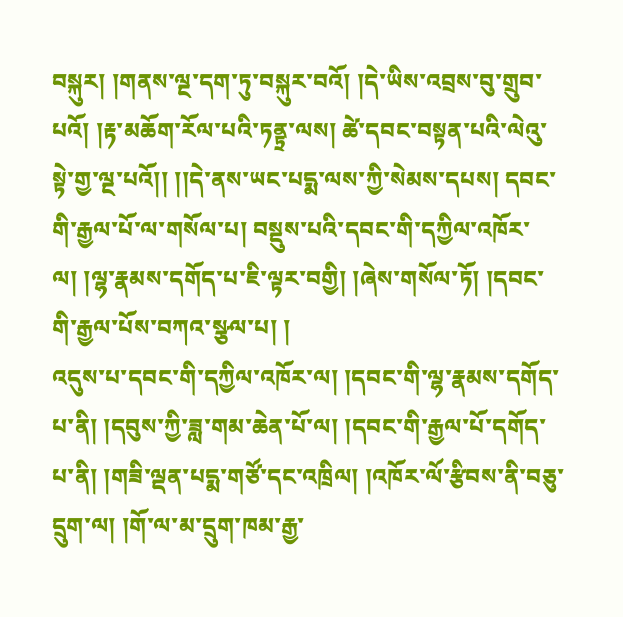བསྐུར། །གནས་ལྔ་དག་ཏུ་བསྐུར་བའོ། །དེ་ཡིས་འབྲས་བུ་གྲུབ་པའོ། །རྟ་མཆོག་རོལ་པའི་ཏནྟྲ་ལས། ཚེ་དབང་བསྟན་པའི་ལེའུ་སྟེ་གྱ་ལྔ་པའོ།། །།དེ་ནས་ཡང་པདྨ་ལས་ཀྱི་སེམས་དཔས། དབང་གི་རྒྱལ་པོ་ལ་གསོལ་པ། བསྡུས་པའི་དབང་གི་དཀྱིལ་འཁོར་ལ། །ལྷ་རྣམས་དགོད་པ་ཇི་ལྟར་བགྱི། །ཞེས་གསོལ་ཏོ། །དབང་གི་རྒྱལ་པོས་བཀའ་སྩལ་པ། །
འདུས་པ་དབང་གི་དཀྱིལ་འཁོར་ལ། །དབང་གི་ལྷ་རྣམས་དགོད་པ་ནི། །དབུས་ཀྱི་ཟླ་གམ་ཆེན་པོ་ལ། །དབང་གི་རྒྱལ་པོ་དགོད་པ་ནི། །གཟི་ལྡན་པདྨ་གཙོ་དང་འཁྲིལ། །འཁོར་ལོ་རྩིབས་ནི་བཅུ་དྲུག་ལ། །གོ་ལ་མ་དྲུག་ཁམ་རྒྱ་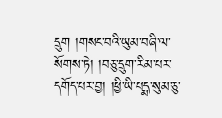དྲུག །གསང་བའི་ཡུམ་བཞི་ལ་སོགས་ཏེ། །བཅུ་དྲུག་རིམ་པར་དགོད་པར་བྱ། །ཕྱི་ཡི་པདྨ་སུམ་ཅུ་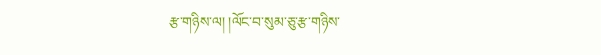རྩ་གཉིས་ལ། །ལོང་བ་སུམ་ཅུ་རྩ་གཉིས་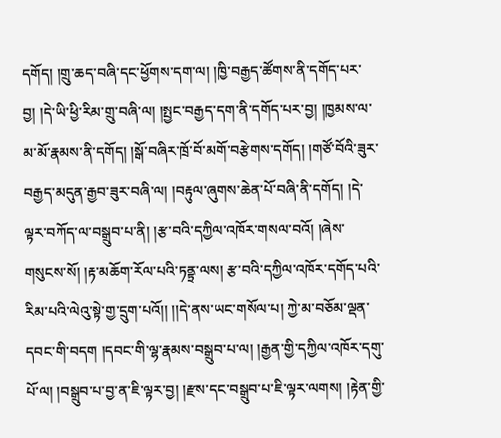དགོད། །གྲུ་ཆད་བཞི་དང་ཕྱོགས་དག་ལ། །ཁྱི་བརྒྱད་ཚོགས་ནི་དགོད་པར་བྱ། །དེ་ཡི་ཕྱི་རིམ་གྲུ་བཞི་ལ། །སྤྱང་བརྒྱད་དག་ནི་དགོད་པར་བྱ། །ཁྱམས་ལ་མ་མོ་རྣམས་ནི་དགོད། །སྒོ་བཞིར་ཁྲོ་བོ་མགོ་བརྩེགས་དགོད། །གཙོ་བོའི་ཟུར་བརྒྱད་མདུན་རྒྱབ་ཟུར་བཞི་ལ། །བརྟུལ་ཞུགས་ཆེན་པོ་བཞི་ནི་དགོད། །དེ་ལྟར་བཀོད་ལ་བསྒྲུབ་པ་ནི། །རྩ་བའི་དཀྱིལ་འཁོར་གསལ་བའོ། །ཞེས་གསུངས་སོ། །རྟ་མཆོག་རོལ་པའི་ཏནྟྲ་ལས། རྩ་བའི་དཀྱིལ་འཁོར་དགོད་པའི་རིམ་པའི་ལེའུ་སྟེ་གྱ་དྲུག་པའོ།། །།དེ་ནས་ཡང་གསོལ་པ། ཀྱེ་མ་བཅོམ་ལྡན་དབང་གི་བདག །དབང་གི་ལྷ་རྣམས་བསྒྲུབ་པ་ལ། །རྒྱན་གྱི་དཀྱིལ་འཁོར་དགུ་པོ་ལ། །བསྒྲུབ་པ་བྱ་ན་ཇི་ལྟར་བྱ། །རྫས་དང་བསྒྲུབ་པ་ཇི་ལྟར་ལགས། །རྟེན་གྱི་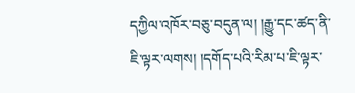དཀྱིལ་འཁོར་བཅུ་བདུན་ལ། །རྒྱུ་དང་ཚད་ནི་ཇི་ལྟར་ལགས། །དགོད་པའི་རིམ་པ་ཇི་ལྟར་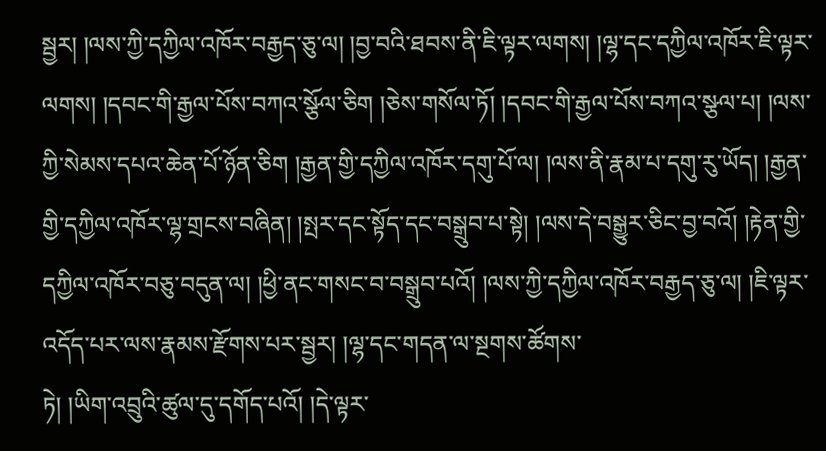སྦྱར། །ལས་ཀྱི་དཀྱིལ་འཁོར་བརྒྱད་ཅུ་ལ། །བྱ་བའི་ཐབས་ནི་ཇི་ལྟར་ལགས། །ལྷ་དང་དཀྱིལ་འཁོར་ཇི་ལྟར་ལགས། །དབང་གི་རྒྱལ་པོས་བཀའ་སྩོལ་ཅིག །ཅེས་གསོལ་ཏོ། །དབང་གི་རྒྱལ་པོས་བཀའ་སྩལ་པ། །ལས་ཀྱི་སེམས་དཔའ་ཆེན་པོ་ཉོན་ཅིག །རྒྱན་གྱི་དཀྱིལ་འཁོར་དགུ་པོ་ལ། །ལས་ནི་རྣམ་པ་དགུ་རུ་ཡོད། །རྒྱན་གྱི་དཀྱིལ་འཁོར་ལྷ་གྲངས་བཞིན། །སྤར་དང་སྟོད་དང་བསྒྲུབ་པ་སྟེ། །ལས་དེ་བསྒྱུར་ཅིང་བྱ་བའོ། །རྟེན་གྱི་དཀྱིལ་འཁོར་བཅུ་བདུན་ལ། །ཕྱི་ནང་གསང་བ་བསྒྲུབ་པའོ། །ལས་ཀྱི་དཀྱིལ་འཁོར་བརྒྱད་ཅུ་ལ། །ཇི་ལྟར་འདོད་པར་ལས་རྣམས་རྫོགས་པར་སྦྱར། །ལྷ་དང་གདན་ལ་སྔགས་ཚོགས་
ཏེ། །ཡིག་འབྲུའི་ཚུལ་དུ་དགོད་པའོ། །དེ་ལྟར་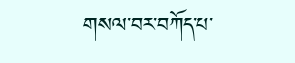གསལ་བར་བཀོད་པ་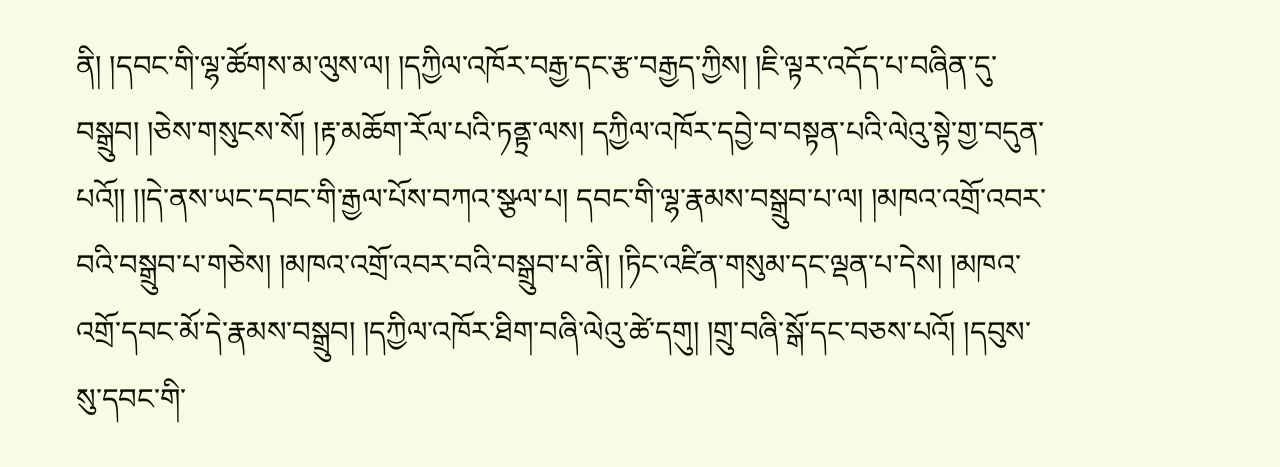ནི། །དབང་གི་ལྷ་ཚོགས་མ་ལུས་ལ། །དཀྱིལ་འཁོར་བརྒྱ་དང་རྩ་བརྒྱད་ཀྱིས། །ཇི་ལྟར་འདོད་པ་བཞིན་དུ་བསྒྲུབ། །ཅེས་གསུངས་སོ། །རྟ་མཆོག་རོལ་པའི་ཏནྟྲ་ལས། དཀྱིལ་འཁོར་དབྱེ་བ་བསྟན་པའི་ལེའུ་སྟེ་གྱ་བདུན་པའོ།། །།དེ་ནས་ཡང་དབང་གི་རྒྱལ་པོས་བཀའ་སྩལ་པ། དབང་གི་ལྷ་རྣམས་བསྒྲུབ་པ་ལ། །མཁའ་འགྲོ་འབར་བའི་བསྒྲུབ་པ་གཅེས། །མཁའ་འགྲོ་འབར་བའི་བསྒྲུབ་པ་ནི། །ཏིང་འཛིན་གསུམ་དང་ལྡན་པ་དེས། །མཁའ་འགྲོ་དབང་མོ་དེ་རྣམས་བསྒྲུབ། །དཀྱིལ་འཁོར་ཐིག་བཞི་ལེའུ་ཚེ་དགུ། །གྲུ་བཞི་སྒོ་དང་བཅས་པའོ། །དབུས་སུ་དབང་གི་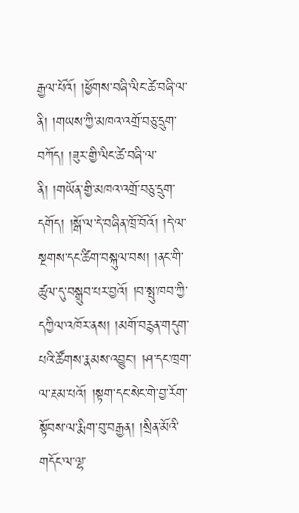རྒྱལ་པོའོ། །ཕྱོགས་བཞི་ལིང་ཚེ་བཞི་ལ་ནི། །གཡས་ཀྱི་མཁའ་འགྲོ་བཅུ་དྲུག་བཀོད། །ཟུར་གྱི་ལིང་ཚེ་བཞི་ལ་ནི། །གཡོན་གྱི་མཁའ་འགྲོ་བཅུ་དྲུག་དགོད། །སྒོ་ལ་དེ་བཞིན་ཁྲོ་བོའོ། །དེ་ལ་སྔགས་དང་ཚིག་བསྐུལ་བས། །ནང་གི་ཚུལ་དུ་བསྒྲུབ་པར་བྱའོ། །བ་སྤུ་ཁབ་ཀྱི་དཀྱིལ་འཁོར་ནས། །མགོ་བརྙན་གདུག་པའི་ཚོགས་རྣམས་འབྱུང་། །ཤ་དང་ཁྲག་ལ་རྔམ་པའོ། །སྟག་དང་སེང་གེ་བྱ་རོག་སྟོབས་ལ་རྨིག་བུ་བརྒྱན། །སྲིན་མོའི་གདོང་ལ་ལྷ་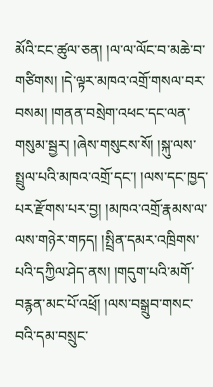མོའི་ངང་ཚུལ་ཅན། །ལ་ལ་ལོང་བ་མཆེ་བ་གཙིགས། །དེ་ལྟར་མཁའ་འགྲོ་གསལ་བར་བསམ། །གནན་བསྲེག་འཕང་དང་ལན་གསུམ་སྦྱར། །ཞེས་གསུངས་སོ། །སྐུ་ལས་སྤྲུལ་པའི་མཁའ་འགྲོ་དང་། །ལས་དང་ཁྱད་པར་རྫོགས་པར་བྱ། །མཁའ་འགྲོ་རྣམས་ལ་ལས་གཉེར་གཏད། །སྤྲིན་དམར་འཁྲིགས་པའི་དཀྱིལ་ཤེད་ནས། །གདུག་པའི་མགོ་བརྙན་མང་པོ་འཕྲོ། །ལས་བསྒྲུབ་གསང་བའི་དམ་བསྲུང་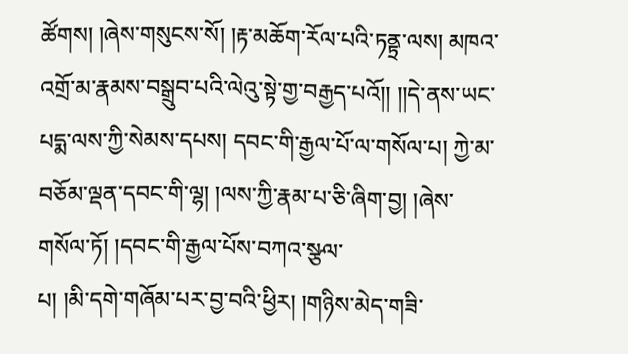ཚོགས། །ཞེས་གསུངས་སོ། །རྟ་མཆོག་རོལ་པའི་ཏནྟྲ་ལས། མཁའ་འགྲོ་མ་རྣམས་བསྒྲུབ་པའི་ལེའུ་སྟེ་གྱ་བརྒྱད་པའོ།། །།དེ་ནས་ཡང་པདྨ་ལས་ཀྱི་སེམས་དཔས། དབང་གི་རྒྱལ་པོ་ལ་གསོལ་པ། ཀྱེ་མ་བཅོམ་ལྡན་དབང་གི་ལྷ། །ལས་ཀྱི་རྣམ་པ་ཅི་ཞིག་བྱ། །ཞེས་གསོལ་ཏོ། །དབང་གི་རྒྱལ་པོས་བཀའ་སྩལ་
པ། །མི་དགེ་གཞོམ་པར་བྱ་བའི་ཕྱིར། །གཉིས་མེད་གཟི་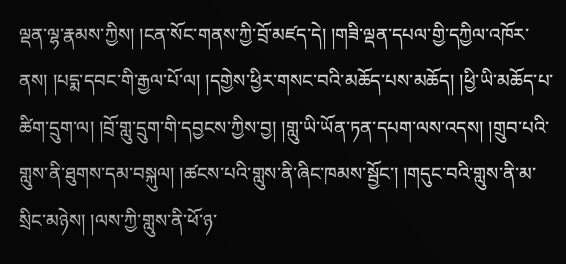ལྡན་ལྷ་རྣམས་ཀྱིས། །ངན་སོང་གནས་ཀྱི་བྲོ་མཛད་དེ། །གཟི་ལྡན་དཔལ་གྱི་དཀྱིལ་འཁོར་ནས། །པདྨ་དབང་གི་རྒྱལ་པོ་ལ། །དགྱེས་ཕྱིར་གསང་བའི་མཆོད་པས་མཆོད། །ཕྱི་ཡི་མཆོད་པ་ཚིག་དྲུག་ལ། །བྲོ་གླུ་དྲུག་གི་དབྱངས་ཀྱིས་བྱ། །གླུ་ཡི་ཡོན་ཏན་དཔག་ལས་འདས། །གྲུབ་པའི་གླུས་ནི་ཐུགས་དམ་བསྐུལ། །ཚངས་པའི་གླུས་ནི་ཞིང་ཁམས་སྦྱོང་། །གདུང་བའི་གླུས་ནི་མ་སྲིང་མཉེས། །ལས་ཀྱི་གླུས་ནི་ཕོ་ཉ་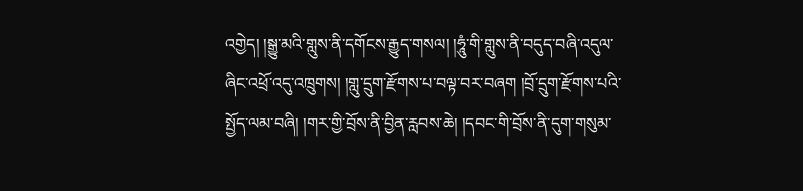འགྱེད། །སྒྱུ་མའི་གླུས་ནི་དགོངས་རྒྱུད་གསལ། །ཧཱུཾ་གི་གླུས་ནི་བདུད་བཞི་འདུལ་ཞིང་འཕྲོ་འདུ་འཁྲུགས། །གླུ་དྲུག་རྫོགས་པ་བལྟ་བར་བཞག །བྲོ་དྲུག་རྫོགས་པའི་སྤྱོད་ལམ་བཞི། །གར་གྱི་བྲོས་ནི་བྱིན་རླབས་ཆེ། །དབང་གི་བྲོས་ནི་དུག་གསུམ་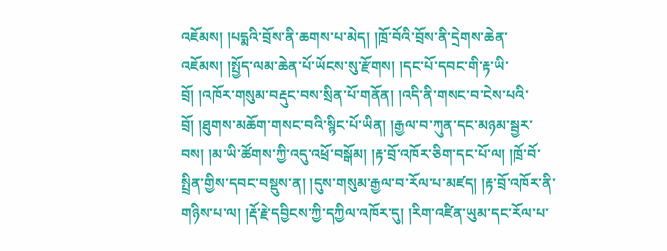འཇོམས། །པདྨའི་བྲོས་ནི་ཆགས་པ་མེད། །ཁྲོ་བོའི་བྲོས་ནི་དྲེགས་ཆེན་འཇོམས། །སྤྱོད་ལམ་ཆེན་པོ་ཡོངས་སུ་རྫོགས། །དང་པོ་དབང་གི་རྟ་ཡི་བྲོ། །འཁོར་གསུམ་བརྡུང་བས་སྲིན་པོ་གནོན། །འདི་ནི་གསང་བ་ངེས་པའི་བྲོ། །ཐུགས་མཆོག་གསང་བའི་སྙིང་པོ་ཡིན། །རྒྱལ་བ་ཀུན་དང་མཉམ་སྦྱར་བས། །མ་ཡི་ཚོགས་ཀྱི་འདུ་འཕྲོ་བསྒོམ། །རྟ་བྲོ་འཁོར་ཅིག་དང་པོ་ལ། །ཁྲོ་བོ་སྤྲིན་གྱིས་དབང་བསྡུས་ན། །དུས་གསུམ་རྒྱལ་བ་རོལ་པ་མཛད། །རྟ་བྲོ་འཁོར་ནི་གཉིས་པ་ལ། །རྡོ་རྗེ་དབྱིངས་ཀྱི་དཀྱིལ་འཁོར་དུ། །རིག་འཛིན་ཡུམ་དང་རོལ་པ་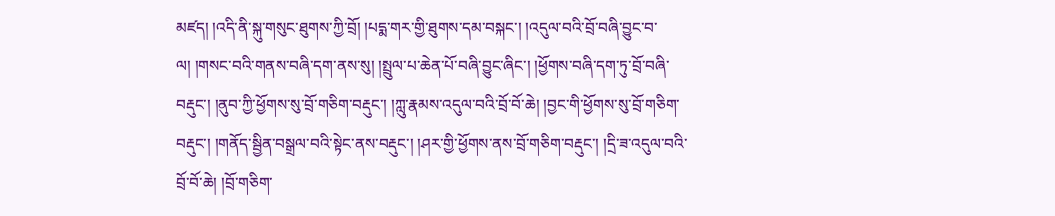མཛད། །འདི་ནི་སྐུ་གསུང་ཐུགས་ཀྱི་བྲོ། །པདྨ་གར་གྱི་ཐུགས་དམ་བསྐང་། །འདུལ་བའི་བྲོ་བཞི་བྱུང་བ་ལ། །གསང་བའི་གནས་བཞི་དག་ནས་སུ། །སྤྲུལ་པ་ཆེན་པོ་བཞི་བྱུང་ཞིང་། །ཕྱོགས་བཞི་དག་ཏུ་བྲོ་བཞི་བརྡུང་། །ནུབ་ཀྱི་ཕྱོགས་སུ་བྲོ་གཅིག་བརྡུང་། །ཀླུ་རྣམས་འདུལ་བའི་བྲོ་བོ་ཆེ། །བྱང་གི་ཕྱོགས་སུ་བྲོ་གཅིག་བརྡུང་། །གནོད་སྦྱིན་བསྒྲལ་བའི་སྟེང་ནས་བརྡུང་། །ཤར་གྱི་ཕྱོགས་ནས་བྲོ་གཅིག་བརྡུང་། །དྲི་ཟ་འདུལ་བའི་བྲོ་བོ་ཆེ། །བྲོ་གཅིག་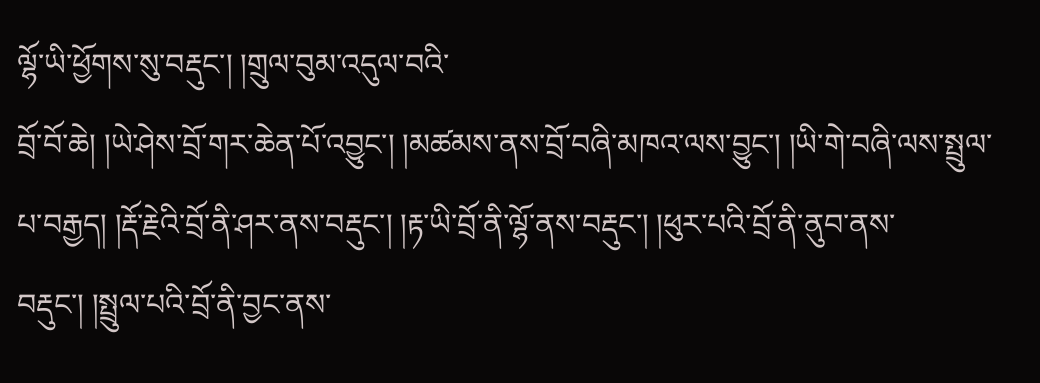ལྷོ་ཡི་ཕྱོགས་སུ་བརྡུང་། །གྲུལ་བུམ་འདུལ་བའི་
བྲོ་བོ་ཆེ། །ཡེ་ཤེས་བྲོ་གར་ཆེན་པོ་འབྱུང་། །མཚམས་ནས་བྲོ་བཞི་མཁའ་ལས་བྱུང་། །ཡི་གེ་བཞི་ལས་སྤྲུལ་པ་བརྒྱད། །རྡོ་རྗེའི་བྲོ་ནི་ཤར་ནས་བརྡུང་། །རྟ་ཡི་བྲོ་ནི་ལྷོ་ནས་བརྡུང་། །ཕུར་པའི་བྲོ་ནི་ནུབ་ནས་བརྡུང་། །སྤྲུལ་པའི་བྲོ་ནི་བྱང་ནས་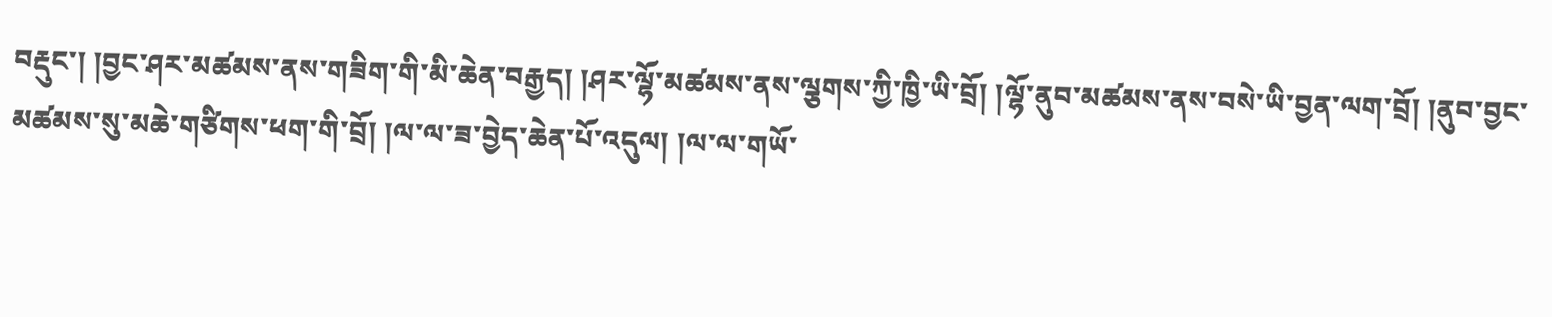བརྡུང་། །བྱང་ཤར་མཚམས་ནས་གཟིག་གི་མི་ཆེན་བརྒྱད། །ཤར་ལྷོ་མཚམས་ནས་ལྕགས་ཀྱི་ཁྱི་ཡི་བྲོ། །ལྷོ་ནུབ་མཚམས་ནས་བསེ་ཡི་བྱན་ལག་བྲོ། །ནུབ་བྱང་མཚམས་སུ་མཆེ་གཙིགས་ཕག་གི་བྲོ། །ལ་ལ་ཟ་བྱེད་ཆེན་པོ་འདུལ། །ལ་ལ་གཡོ་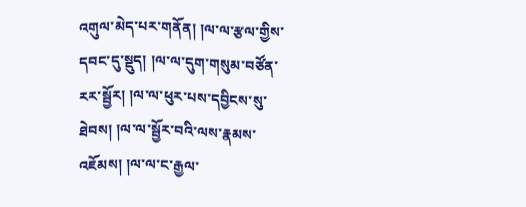འགུལ་མེད་པར་གནོན། །ལ་ལ་རྩལ་གྱིས་དབང་དུ་སྡུད། །ལ་ལ་དུག་གསུམ་བཙོན་རར་སྦྱོར། །ལ་ལ་ཕུར་པས་དབྱིངས་སུ་ཐེབས། །ལ་ལ་སྦྱོར་བའི་ལས་རྣམས་འཇོམས། །ལ་ལ་ང་རྒྱལ་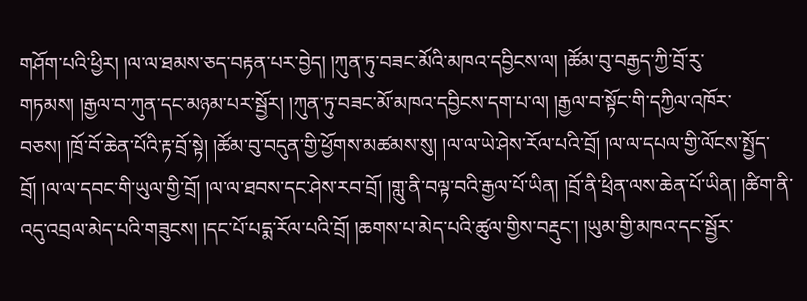གཤོག་པའི་ཕྱིར། །ལ་ལ་ཐམས་ཅད་བརྟན་པར་བྱེད། །ཀུན་ཏུ་བཟང་མོའི་མཁའ་དབྱིངས་ལ། །ཚོམ་བུ་བརྒྱད་ཀྱི་བྲོ་རུ་གཏམས། །རྒྱལ་བ་ཀུན་དང་མཉམ་པར་སྦྱོར། །ཀུན་ཏུ་བཟང་མོ་མཁའ་དབྱིངས་དག་པ་ལ། །རྒྱལ་བ་སྟོང་གི་དཀྱིལ་འཁོར་བཅས། །ཁྲོ་བོ་ཆེན་པོའི་རྟ་བྲོ་སྟེ། །ཚོམ་བུ་བདུན་གྱི་ཕྱོགས་མཚམས་སུ། །ལ་ལ་ཡེ་ཤེས་རོལ་པའི་བྲོ། །ལ་ལ་དཔལ་གྱི་ལོངས་སྤྱོད་བྲོ། །ལ་ལ་དབང་གི་ཡུལ་གྱི་བྲོ། །ལ་ལ་ཐབས་དང་ཤེས་རབ་བྲོ། །གླུ་ནི་བལྟ་བའི་རྒྱལ་པོ་ཡིན། །བྲོ་ནི་ཕྲིན་ལས་ཆེན་པོ་ཡིན། །ཚིག་ནི་འདུ་འབྲལ་མེད་པའི་གཟུངས། །དང་པོ་པདྨ་རོལ་པའི་བྲོ། །ཆགས་པ་མེད་པའི་ཚུལ་གྱིས་བརྡུང་། །ཡུམ་གྱི་མཁའ་དང་སྦྱོར་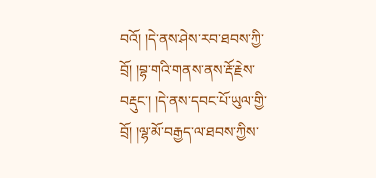བའོ། །དེ་ནས་ཤེས་རབ་ཐབས་ཀྱི་བྲོ། །བྷ་གའི་གནས་ནས་རྡོ་རྗེས་བརྡུང་། །དེ་ནས་དབང་པོ་ཡུལ་གྱི་བྲོ། །ལྷ་མོ་བརྒྱད་ལ་ཐབས་ཀྱིས་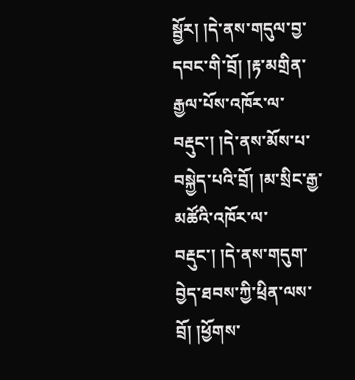སྦྱོར། །དེ་ནས་གདུལ་བྱ་དབང་གི་བྲོ། །རྟ་མགྲིན་རྒྱལ་པོས་འཁོར་ལ་བརྡུང་། །དེ་ནས་མོས་པ་བསྐྱེད་པའི་བྲོ། །མ་སྲིང་རྒྱ་མཚོའི་འཁོར་ལ་བརྡུང་། །དེ་ནས་གདུག་བྱེད་ཐབས་ཀྱི་ཕྲིན་ལས་བྲོ། །ཕྱོགས་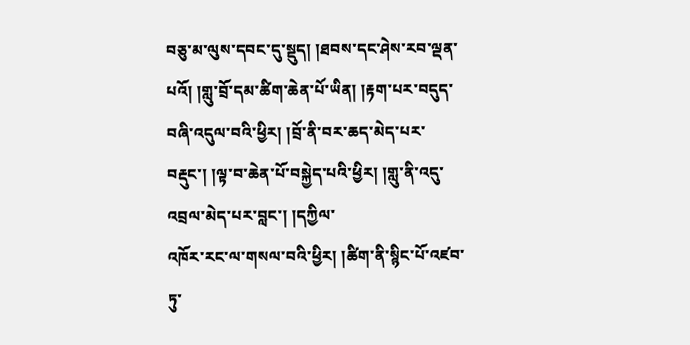བཅུ་མ་ལུས་དབང་དུ་སྡུད། །ཐབས་དང་ཤེས་རབ་ལྡན་པའོ། །གླུ་བྲོ་དམ་ཚིག་ཆེན་པོ་ཡིན། །རྟག་པར་བདུད་བཞི་འདུལ་བའི་ཕྱིར། །བྲོ་ནི་བར་ཆད་མེད་པར་བརྡུང་། །ལྟ་བ་ཆེན་པོ་བསྐྱེད་པའི་ཕྱིར། །གླུ་ནི་འདུ་འབྲལ་མེད་པར་བླང་། །དཀྱིལ་
འཁོར་རང་ལ་གསལ་བའི་ཕྱིར། །ཚིག་ནི་སྙིང་པོ་འཛབ་ཏུ་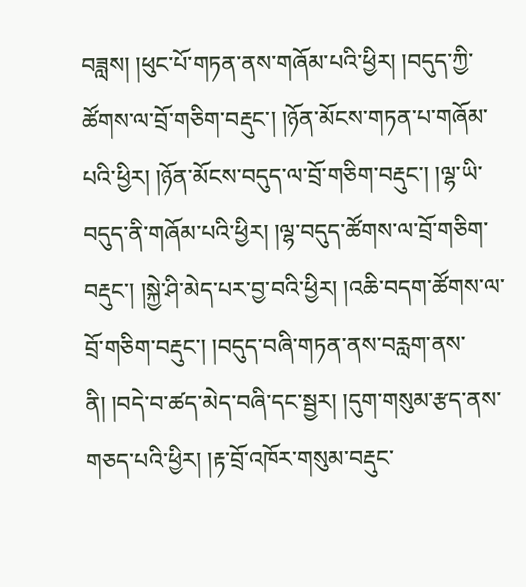བཟླས། །ཕུང་པོ་གཏན་ནས་གཞོམ་པའི་ཕྱིར། །བདུད་ཀྱི་ཚོགས་ལ་བྲོ་གཅིག་བརྡུང་། །ཉོན་མོངས་གཏན་པ་གཞོམ་པའི་ཕྱིར། །ཉོན་མོངས་བདུད་ལ་བྲོ་གཅིག་བརྡུང་། །ལྷ་ཡི་བདུད་ནི་གཞོམ་པའི་ཕྱིར། །ལྷ་བདུད་ཚོགས་ལ་བྲོ་གཅིག་བརྡུང་། །སྐྱེ་ཤི་མེད་པར་བྱ་བའི་ཕྱིར། །འཆི་བདག་ཚོགས་ལ་བྲོ་གཅིག་བརྡུང་། །བདུད་བཞི་གཏན་ནས་བརླག་ནས་ནི། །བདེ་བ་ཚད་མེད་བཞི་དང་སྦྱར། །དུག་གསུམ་རྩད་ནས་གཅད་པའི་ཕྱིར། །རྟ་བྲོ་འཁོར་གསུམ་བརྡུང་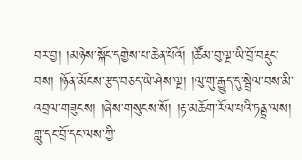བར་བྱ། །མཉེས་སྐོང་དགྱེས་པ་ཆེན་པོའོ། །ཚོམ་བུ་ལྔ་ཡི་བྲོ་བརྡུང་བས། །ཉོན་མོངས་རྩད་བཅད་ཡེ་ཤེས་ལྔ། །ལུ་གུ་རྒྱུད་དུ་སྦྲེལ་བས་མི་འབྲལ་གཟུངས། །ཞེས་གསུངས་སོ། །རྟ་མཆོག་རོལ་པའི་ཏནྟྲ་ལས། གླུ་དང་བྲོ་དང་ལས་ཀྱི་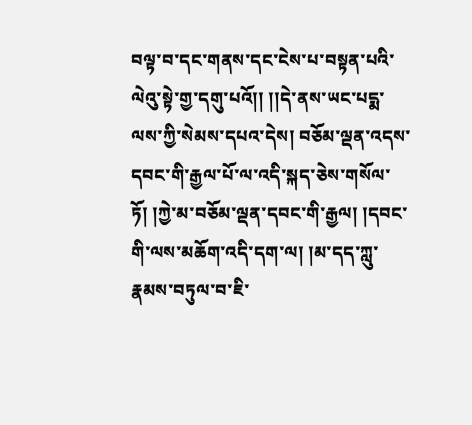བལྟ་བ་དང་གནས་དང་ངེས་པ་བསྟན་པའི་ལེའུ་སྟེ་གྱ་དགུ་པའོ།། །།དེ་ནས་ཡང་པདྨ་ལས་ཀྱི་སེམས་དཔའ་དེས། བཅོམ་ལྡན་འདས་དབང་གི་རྒྱལ་པོ་ལ་འདི་སྐད་ཅེས་གསོལ་ཏོ། །ཀྱེ་མ་བཅོམ་ལྡན་དབང་གི་རྒྱལ། །དབང་གི་ལས་མཆོག་འདི་དག་ལ། །མ་དད་ཀླུ་རྣམས་བཏུལ་བ་ཇི་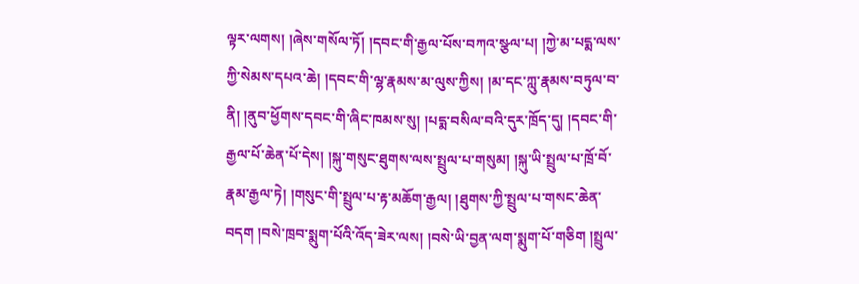ལྟར་ལགས། །ཞེས་གསོལ་ཏོ། །དབང་གི་རྒྱལ་པོས་བཀའ་སྩལ་པ། །ཀྱེ་མ་པདྨ་ལས་ཀྱི་སེམས་དཔའ་ཆེ། །དབང་གི་ལྷ་རྣམས་མ་ལུས་ཀྱིས། །མ་དང་ཀླུ་རྣམས་བཏུལ་བ་ནི། །ནུབ་ཕྱོགས་དབང་གི་ཞིང་ཁམས་སུ། །པདྨ་བསིལ་བའི་དུར་ཁྲོད་དུ། །དབང་གི་རྒྱལ་པོ་ཆེན་པོ་དེས། །སྐུ་གསུང་ཐུགས་ལས་སྤྲུལ་པ་གསུམ། །སྐུ་ཡི་སྤྲུལ་པ་ཁྲོ་བོ་རྣམ་རྒྱལ་ཏེ། །གསུང་གི་སྤྲུལ་པ་རྟ་མཆོག་རྒྱལ། །ཐུགས་ཀྱི་སྤྲུལ་པ་གསང་ཆེན་བདག །བསེ་ཁྲབ་སྨུག་པོའི་འོད་ཟེར་ལས། །བསེ་ཡི་བྱན་ལག་སྨུག་པོ་གཅིག །སྤྲུལ་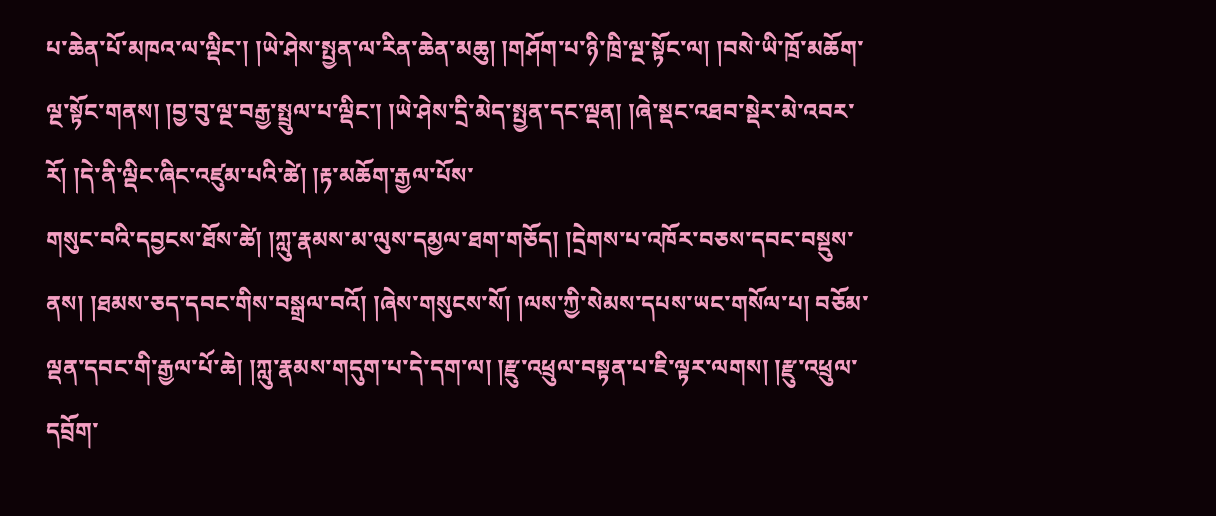པ་ཆེན་པོ་མཁའ་ལ་ལྡིང་། །ཡེ་ཤེས་སྤྱན་ལ་རིན་ཆེན་མཆུ། །གཤོག་པ་ཉི་ཁྲི་ལྔ་སྟོང་ལ། །བསེ་ཡི་ཁྲོ་མཆོག་ལྔ་སྟོང་གནས། །བྱ་བུ་ལྔ་བརྒྱ་སྤྲུལ་པ་ལྡིང་། །ཡེ་ཤེས་དྲི་མེད་སྤྱན་དང་ལྡན། །ཞེ་སྡང་འཐབ་སྡེར་མེ་འབར་རོ། །དེ་ནི་ལྡིང་ཞིང་འཛུམ་པའི་ཚེ། །རྟ་མཆོག་རྒྱལ་པོས་
གསུང་བའི་དབྱངས་ཐོས་ཚེ། །ཀླུ་རྣམས་མ་ལུས་དམྱལ་ཐག་གཅོད། །དྲེགས་པ་འཁོར་བཅས་དབང་བསྡུས་ནས། །ཐམས་ཅད་དབང་གིས་བསྒྲལ་བའོ། །ཞེས་གསུངས་སོ། །ལས་ཀྱི་སེམས་དཔས་ཡང་གསོལ་པ། བཅོམ་ལྡན་དབང་གི་རྒྱལ་པོ་ཆེ། །ཀླུ་རྣམས་གདུག་པ་དེ་དག་ལ། །རྫུ་འཕྲུལ་བསྟན་པ་ཇི་ལྟར་ལགས། །རྫུ་འཕྲུལ་དབྲོག་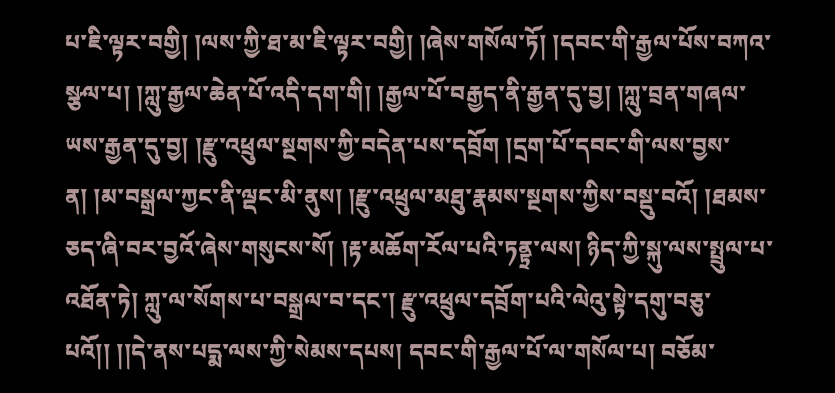པ་ཇི་ལྟར་བགྱི། །ལས་ཀྱི་ཐ་མ་ཇི་ལྟར་བགྱི། །ཞེས་གསོལ་ཏོ། །དབང་གི་རྒྱལ་པོས་བཀའ་སྩལ་པ། །ཀླུ་རྒྱལ་ཆེན་པོ་འདི་དག་གི། །རྒྱལ་པོ་བརྒྱད་ནི་རྒྱན་དུ་བྱ། །ཀླུ་བྲན་གཞལ་ཡས་རྒྱན་དུ་བྱ། །རྫུ་འཕྲུལ་སྔགས་ཀྱི་བདེན་པས་དབྲོག །དྲག་པོ་དབང་གི་ལས་བྱས་ན། །མ་བསྒྲལ་ཀྱང་ནི་ལྡང་མི་ནུས། །རྫུ་འཕྲུལ་མཐུ་རྣམས་སྔགས་ཀྱིས་བསྡུ་བའོ། །ཐམས་ཅད་ཞི་བར་བྱའོ་ཞེས་གསུངས་སོ། །རྟ་མཆོག་རོལ་པའི་ཏནྟྲ་ལས། ཉིད་ཀྱི་སྐུ་ལས་སྤྲུལ་པ་འཐོན་ཏེ། ཀླུ་ལ་སོགས་པ་བསྒྲལ་བ་དང་། རྫུ་འཕྲུལ་དབྲོག་པའི་ལེའུ་སྟེ་དགུ་བཅུ་པའོ།། །།དེ་ནས་པདྨ་ལས་ཀྱི་སེམས་དཔས། དབང་གི་རྒྱལ་པོ་ལ་གསོལ་པ། བཅོམ་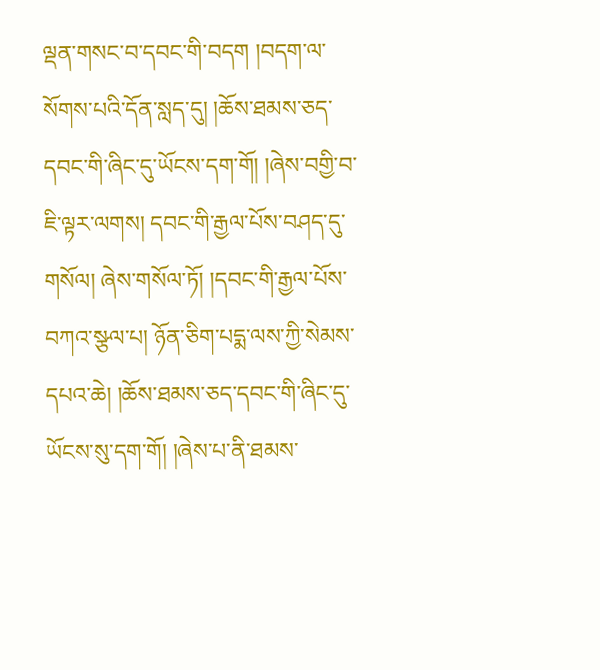ལྡན་གསང་བ་དབང་གི་བདག །བདག་ལ་སོགས་པའི་དོན་སླད་དུ། །ཆོས་ཐམས་ཅད་དབང་གི་ཞིང་དུ་ཡོངས་དག་གོ། །ཞེས་བགྱི་བ་ཇི་ལྟར་ལགས། དབང་གི་རྒྱལ་པོས་བཤད་དུ་གསོལ། ཞེས་གསོལ་ཏོ། །དབང་གི་རྒྱལ་པོས་བཀའ་སྩལ་པ། ཉོན་ཅིག་པདྨ་ལས་ཀྱི་སེམས་དཔའ་ཆེ། །ཆོས་ཐམས་ཅད་དབང་གི་ཞིང་དུ་ཡོངས་སུ་དག་གོ། །ཞེས་པ་ནི་ཐམས་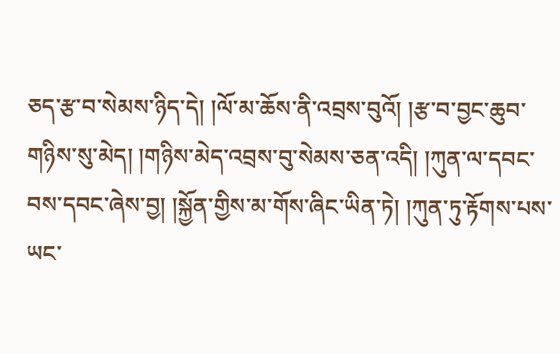ཅད་རྩ་བ་སེམས་ཉིད་དེ། །ལོ་མ་ཆོས་ནི་འབྲས་བུའོ། །རྩ་བ་བྱང་ཆུབ་གཉིས་སུ་མེད། །གཉིས་མེད་འབྲས་བུ་སེམས་ཅན་འདི། །ཀུན་ལ་དབང་བས་དབང་ཞེས་བྱ། །སྐྱོན་གྱིས་མ་གོས་ཞིང་ཡིན་ཏེ། །ཀུན་ཏུ་རྟོགས་པས་ཡང་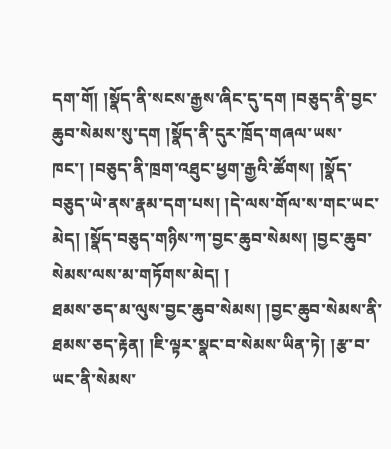དག་གོ། །སྣོད་ནི་སངས་རྒྱས་ཞིང་དུ་དག །བཅུད་ནི་བྱང་ཆུབ་སེམས་སུ་དག །སྣོད་ནི་དུར་ཁྲོད་གཞལ་ཡས་ཁང་། །བཅུད་ནི་ཁྲག་འཐུང་ཕྱག་རྒྱའི་ཚོགས། །སྣོད་བཅུད་ཡེ་ནས་རྣམ་དག་པས། །དེ་ལས་གོལ་ས་གང་ཡང་མེད། །སྣོད་བཅུད་གཉིས་ཀ་བྱང་ཆུབ་སེམས། །བྱང་ཆུབ་སེམས་ལས་མ་གཏོགས་མེད། །
ཐམས་ཅད་མ་ལུས་བྱང་ཆུབ་སེམས། །བྱང་ཆུབ་སེམས་ནི་ཐམས་ཅད་རྟེན། །ཇི་ལྟར་སྣང་བ་སེམས་ཡིན་ཏེ། །རྩ་བ་ཡང་ནི་སེམས་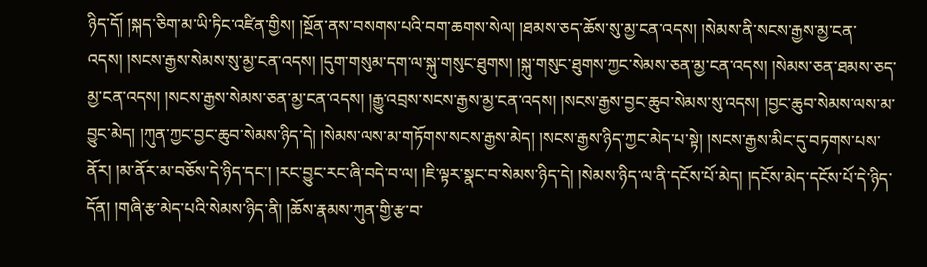ཉིད་དོ། །སྐད་ཅིག་མ་ཡི་ཏིང་འཛིན་གྱིས། །སྔོན་ནས་བསགས་པའི་བག་ཆགས་སེལ། །ཐམས་ཅད་ཆོས་སུ་མྱ་ངན་འདས། །སེམས་ནི་སངས་རྒྱས་མྱ་ངན་འདས། །སངས་རྒྱས་སེམས་སུ་མྱ་ངན་འདས། །དུག་གསུམ་དག་ལ་སྐུ་གསུང་ཐུགས། །སྐུ་གསུང་ཐུགས་ཀྱང་སེམས་ཅན་མྱ་ངན་འདས། །སེམས་ཅན་ཐམས་ཅད་མྱ་ངན་འདས། །སངས་རྒྱས་སེམས་ཅན་མྱ་ངན་འདས། །རྒྱུ་འབྲས་སངས་རྒྱས་མྱ་ངན་འདས། །སངས་རྒྱས་བྱང་ཆུབ་སེམས་སུ་འདས། །བྱང་ཆུབ་སེམས་ལས་མ་བྱུང་མེད། །ཀུན་ཀྱང་བྱང་ཆུབ་སེམས་ཉིད་དེ། །སེམས་ལས་མ་གཏོགས་སངས་རྒྱས་མེད། །སངས་རྒྱས་ཉིད་ཀྱང་མེད་པ་སྟེ། །སངས་རྒྱས་མིང་དུ་བཏགས་པས་ནོར། །མ་ནོར་མ་བཅོས་དེ་ཉིད་དང་། །རང་བྱུང་རང་ཞི་བདེ་བ་ལ། །ཇི་ལྟར་སྣང་བ་སེམས་ཉིད་དེ། །སེམས་ཉིད་ལ་ནི་དངོས་པོ་མེད། །དངོས་མེད་དངོས་པོ་དེ་ཉིད་དོན། །གཞི་རྩ་མེད་པའི་སེམས་ཉིད་ནི། །ཆོས་རྣམས་ཀུན་གྱི་རྩ་བ་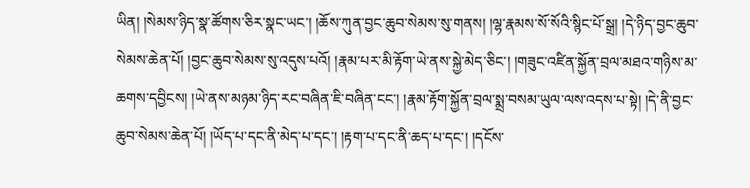ཡིན། །སེམས་ཉིད་སྣ་ཚོགས་ཅིར་སྣང་ཡང་། །ཆོས་ཀུན་བྱང་ཆུབ་སེམས་སུ་གནས། །ལྷ་རྣམས་སོ་སོའི་སྙིང་པོ་སྒྲ། །དེ་ཉིད་བྱང་ཆུབ་སེམས་ཆེན་པོ། །བྱང་ཆུབ་སེམས་སུ་འདུས་པའོ། །རྣམ་པར་མི་རྟོག་ཡེ་ནས་སྐྱེ་མེད་ཅིང་། །གཟུང་འཛིན་སྐྱོན་བྲལ་མཐའ་གཉིས་མ་ཆགས་དབྱིངས། །ཡེ་ནས་མཉམ་ཉིད་རང་བཞིན་ཇི་བཞིན་ངང་། །རྣམ་རྟོག་སྐྱོན་བྲལ་སྨྲ་བསམ་ཡུལ་ལས་འདས་པ་སྟེ། །དེ་ནི་བྱང་ཆུབ་སེམས་ཆེན་པོ། །ཡོད་པ་དང་ནི་མེད་པ་དང་། །རྟག་པ་དང་ནི་ཆད་པ་དང་། །དངོས་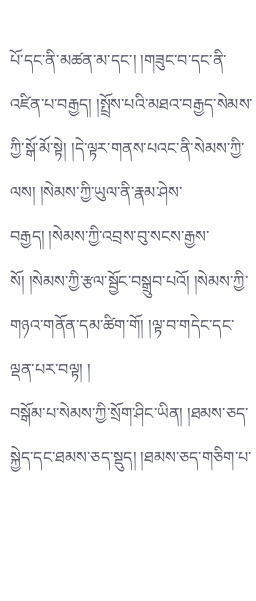པོ་དང་ནི་མཚན་མ་དང་། །གཟུང་བ་དང་ནི་འཛིན་པ་བརྒྱད། །སྤྲོས་པའི་མཐའ་བརྒྱད་སེམས་ཀྱི་སྒོ་མོ་སྟེ། །དེ་ལྟར་གནས་པའང་ནི་སེམས་ཀྱི་ལས། །སེམས་ཀྱི་ཡུལ་ནི་རྣམ་ཤེས་བརྒྱད། །སེམས་ཀྱི་འབྲས་བུ་སངས་རྒྱས་སོ། །སེམས་ཀྱི་རྩལ་སྦྱོང་བསྒྲུབ་པའོ། །སེམས་ཀྱི་གཉའ་གནོན་དམ་ཚིག་གོ། །ལྟ་བ་གདེང་དང་ལྡན་པར་བལྟ། །
བསྒོམ་པ་སེམས་ཀྱི་སྲོག་ཤིང་ཡིན། །ཐམས་ཅད་སྐྱེད་དང་ཐམས་ཅད་སྡུད། །ཐམས་ཅད་གཅིག་པ་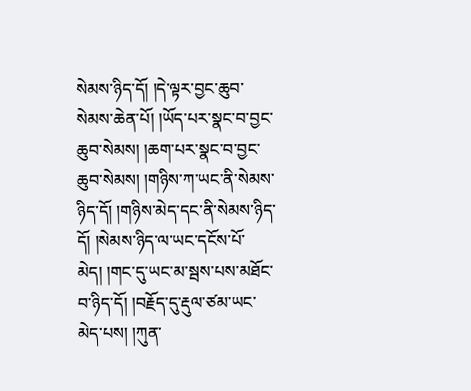སེམས་ཉིད་དོ། །དེ་ལྟར་བྱང་ཆུབ་སེམས་ཆེན་པོ། །ཡོད་པར་སྣང་བ་བྱང་ཆུབ་སེམས། །ཆག་པར་སྣང་བ་བྱང་ཆུབ་སེམས། །གཉིས་ཀ་ཡང་ནི་སེམས་ཉིད་དོ། །གཉིས་མེད་དང་ནི་སེམས་ཉིད་དོ། །སེམས་ཉིད་ལ་ཡང་དངོས་པོ་མེད། །གང་དུ་ཡང་མ་སྦས་པས་མཐོང་བ་ཉིད་དོ། །བརྗོད་དུ་རྡུལ་ཙམ་ཡང་མེད་པས། །ཀུན་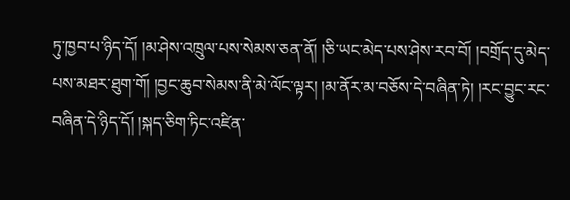ཏུ་ཁྱབ་པ་ཉིད་དོ། །མ་ཤེས་འཁྲུལ་པས་སེམས་ཅན་ནོ། །ཅི་ཡང་མེད་པས་ཤེས་རབ་བོ། །བགྲོད་དུ་མེད་པས་མཐར་ཐུག་གོ། །བྱང་ཆུབ་སེམས་ནི་མེ་ལོང་ལྟར། །མ་ནོར་མ་བཅོས་དེ་བཞིན་ཏེ། །རང་བྱུང་རང་བཞིན་དེ་ཉིད་དོ། །སྐད་ཅིག་ཏིང་འཛིན་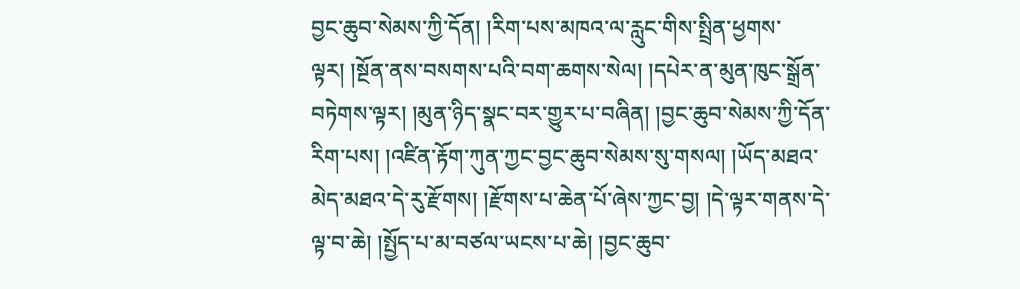བྱང་ཆུབ་སེམས་ཀྱི་དོན། །རིག་པས་མཁའ་ལ་རླུང་གིས་སྤྲིན་ཕྱགས་ལྟར། །སྔོན་ནས་བསགས་པའི་བག་ཆགས་སེལ། །དཔེར་ན་མུན་ཁུང་སྒྲོན་བཏེགས་ལྟར། །མུན་ཉིད་སྣང་བར་གྱུར་པ་བཞིན། །བྱང་ཆུབ་སེམས་ཀྱི་དོན་རིག་པས། །འཛིན་རྟོག་ཀུན་ཀྱང་བྱང་ཆུབ་སེམས་སུ་གསལ། །ཡོད་མཐའ་མེད་མཐའ་དེ་རུ་རྫོགས། །རྫོགས་པ་ཆེན་པོ་ཞེས་ཀྱང་བྱ། །དེ་ལྟར་གནས་དེ་ལྟ་བ་ཆེ། །སྤྱོད་པ་མ་བཙལ་ཡངས་པ་ཆེ། །བྱང་ཆུབ་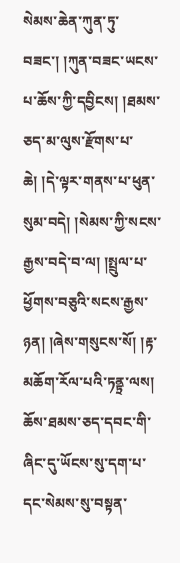སེམས་ཆེན་ཀུན་ཏུ་བཟང་། །ཀུན་བཟང་ཡངས་པ་ཆོས་ཀྱི་དབྱིངས། །ཐམས་ཅད་མ་ལུས་རྫོགས་པ་ཆེ། །དེ་ལྟར་གནས་པ་ཕུན་སུམ་བདེ། །སེམས་ཀྱི་སངས་རྒྱས་བདེ་བ་ལ། །སྤྲུལ་པ་ཕྱོགས་བཅུའི་སངས་རྒྱས་ཉན། །ཞེས་གསུངས་སོ། །རྟ་མཆོག་རོལ་པའི་ཏནྟྲ་ལས། ཆོས་ཐམས་ཅད་དབང་གི་ཞིང་དུ་ཡོངས་སུ་དག་པ་དང་སེམས་སུ་བསྟན་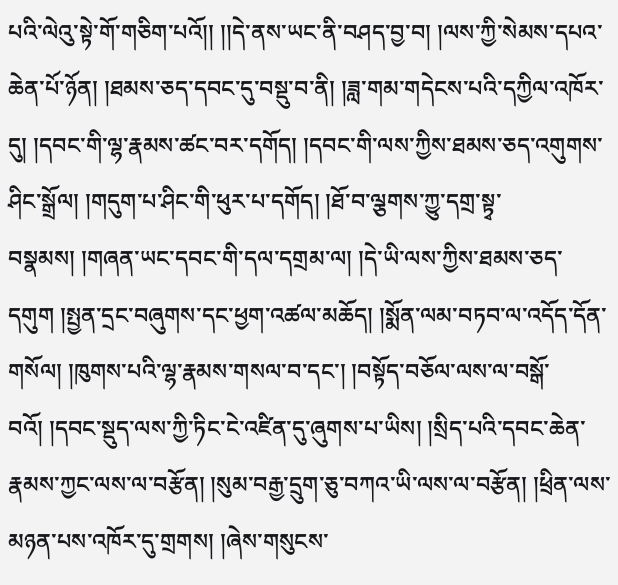པའི་ལེའུ་སྟེ་གོ་གཅིག་པའོ།། །།དེ་ནས་ཡང་ནི་བཤད་བྱ་བ། །ལས་ཀྱི་སེམས་དཔའ་ཆེན་པོ་ཉོན། །ཐམས་ཅད་དབང་དུ་བསྡུ་བ་ནི། །ཟླ་གམ་གདེངས་པའི་དཀྱིལ་འཁོར་དུ། །དབང་གི་ལྷ་རྣམས་ཚང་བར་དགོད། །དབང་གི་ལས་ཀྱིས་ཐམས་ཅད་འགུགས་ཤིང་སྒྲོལ། །གདུག་པ་ཤིང་གི་ཕུར་པ་དགོད། །ཐོ་བ་ལྕགས་ཀྱུ་དགྲ་སྟྭ་བསྣམས། །གཞན་ཡང་དབང་གི་དལ་དགྲམ་ལ། །དེ་ཡི་ལས་ཀྱིས་ཐམས་ཅད་
དགུག །སྤྱན་དྲང་བཞུགས་དང་ཕྱག་འཚལ་མཆོད། །སྨོན་ལམ་བཏབ་ལ་འདོད་དོན་གསོལ། །ཁུགས་པའི་ལྷ་རྣམས་གསལ་བ་དང་། །བསྟོད་བཅོལ་ལས་ལ་བསྒོ་བའོ། །དབང་སྡུད་ལས་ཀྱི་ཏིང་ངེ་འཛིན་དུ་ཞུགས་པ་ཡིས། །སྲིད་པའི་དབང་ཆེན་རྣམས་ཀྱང་ལས་ལ་བརྩོན། །སུམ་བརྒྱ་དྲུག་ཅུ་བཀའ་ཡི་ལས་ལ་བརྩོན། །ཕྲིན་ལས་མཉན་པས་འཁོར་དུ་གྲགས། །ཞེས་གསུངས་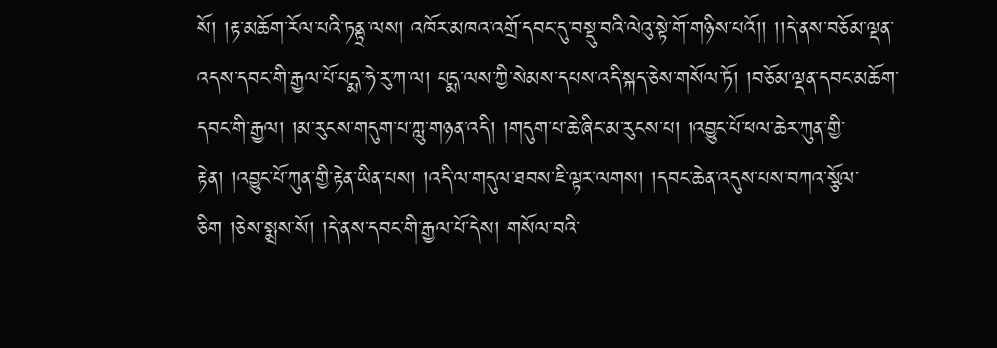སོ། །རྟ་མཆོག་རོལ་པའི་ཏནྟྲ་ལས། འཁོར་མཁའ་འགྲོ་དབང་དུ་བསྡུ་བའི་ལེའུ་སྟེ་གོ་གཉིས་པའོ།། །།དེ་ནས་བཅོམ་ལྡན་འདས་དབང་གི་རྒྱལ་པོ་པདྨ་ཧེ་རུ་ཀ་ལ། པདྨ་ལས་ཀྱི་སེམས་དཔས་འདི་སྐད་ཅེས་གསོལ་ཏོ། །བཅོམ་ལྡན་དབང་མཆོག་དབང་གི་རྒྱལ། །མ་རུངས་གདུག་པ་ཀླུ་གཉན་འདི། །གདུག་པ་ཆེ་ཞིང་མ་རུངས་པ། །འབྱུང་པོ་ཕལ་ཆེར་ཀུན་གྱི་རྟེན། །འབྱུང་པོ་ཀུན་གྱི་རྟེན་ཡིན་པས། །འདི་ལ་གདུལ་ཐབས་ཇི་ལྟར་ལགས། །དབང་ཆེན་འདུས་པས་བཀའ་སྩོལ་ཅིག །ཅེས་སྨྲས་སོ། །དེ་ནས་དབང་གི་རྒྱལ་པོ་དེས། གསོལ་བའི་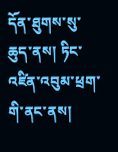དོན་ཐུགས་སུ་ཆུད་ནས། ཏིང་འཛིན་འབུམ་ཕྲག་གི་ནང་ནས།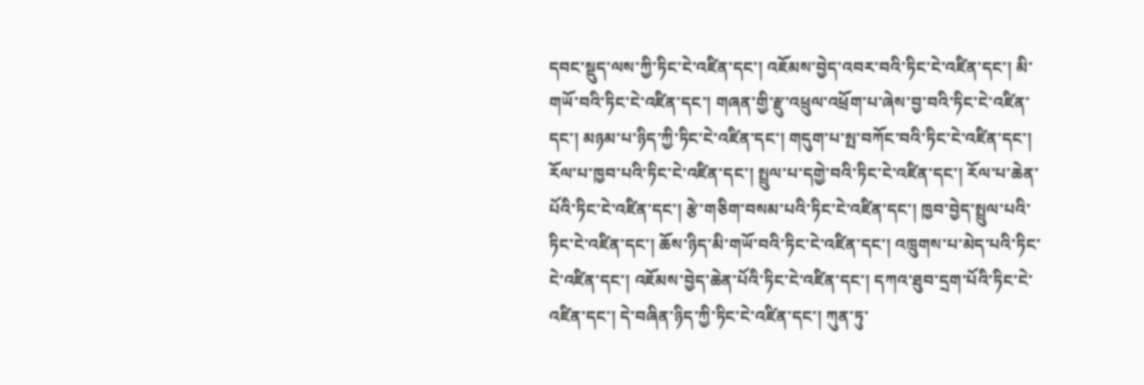དབང་སྡུད་ལས་ཀྱི་ཏིང་ངེ་འཛིན་དང་། འཇོམས་བྱེད་འབར་བའི་ཏིང་ངེ་འཛིན་དང་། མི་གཡོ་བའི་ཏིང་ངེ་འཛིན་དང་། གཞན་གྱི་རྫུ་འཕྲུལ་འཕྲོག་པ་ཞེས་བྱ་བའི་ཏིང་ངེ་འཛིན་དང་། མཉམ་པ་ཉིད་ཀྱི་ཏིང་ངེ་འཛིན་དང་། གདུག་པ་སྤ་བཀོང་བའི་ཏིང་ངེ་འཛིན་དང་། རོལ་པ་ཁྱབ་པའི་ཏིང་ངེ་འཛིན་དང་། སྤྲུལ་པ་དགྱེ་བའི་ཏིང་ངེ་འཛིན་དང་། རོལ་པ་ཆེན་པོའི་ཏིང་ངེ་འཛིན་དང་། རྩེ་གཅིག་བསམ་པའི་ཏིང་ངེ་འཛིན་དང་། ཁྱབ་བྱེད་སྤྲུལ་པའི་ཏིང་ངེ་འཛིན་དང་། ཆོས་ཉིད་མི་གཡོ་བའི་ཏིང་ངེ་འཛིན་དང་། འཁྲུགས་པ་མེད་པའི་ཏིང་ངེ་འཛིན་དང་། འཇོམས་བྱེད་ཆེན་པོའི་ཏིང་ངེ་འཛིན་དང་། དཀའ་ཐུབ་དྲག་པོའི་ཏིང་ངེ་འཛིན་དང་། དེ་བཞིན་ཉིད་ཀྱི་ཏིང་ངེ་འཛིན་དང་། ཀུན་ཏུ་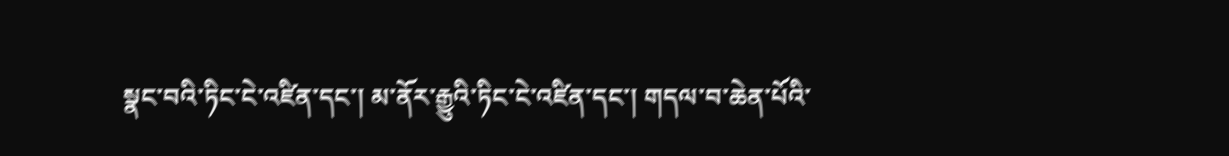སྣང་བའི་ཏིང་ངེ་འཛིན་དང་། མ་ནོར་རྒྱུའི་ཏིང་ངེ་འཛིན་དང་། གདལ་བ་ཆེན་པོའི་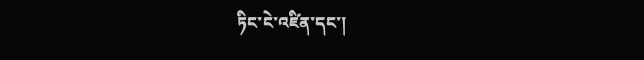ཏིང་ངེ་འཛིན་དང་།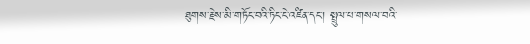ཐུགས་རྗེས་མི་གཏོང་བའི་ཏིང་ངེ་འཛིན་དང་། སྤྲུལ་པ་གསལ་བའི་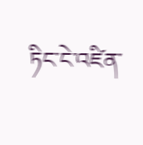ཏིང་ངེ་འཛིན་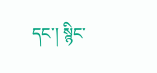དང་། སྙིང་